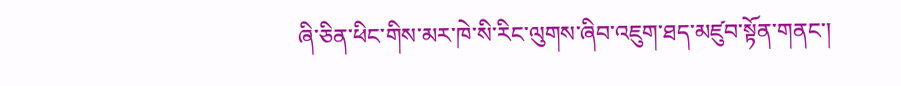ཞི་ཅིན་ཕིང་གིས་མར་ཁེ་སི་རིང་ལུགས་ཞིབ་འཇུག་ཐད་མཛུབ་སྟོན་གནང་།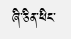ཞི་ཅིན་ཕིང་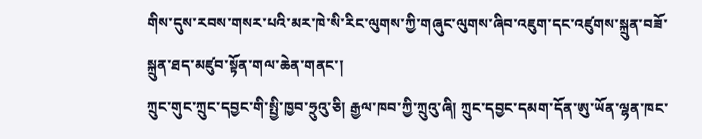གིས་དུས་རབས་གསར་པའི་མར་ཁེ་སི་རིང་ལུགས་ཀྱི་གཞུང་ལུགས་ཞིབ་འཇུག་དང་འཛུགས་སྐྲུན་བཟོ་སྐྲུན་ཐད་མཛུབ་སྟོན་གལ་ཆེན་གནང་།
ཀྲུང་གུང་ཀྲུང་དབྱང་གི་སྤྱི་ཁྱབ་ཧྲུའུ་ཅི། རྒྱལ་ཁབ་ཀྱི་ཀྲུའུ་ཞི། ཀྲུང་དབྱང་དམག་དོན་ཨུ་ཡོན་ལྷན་ཁང་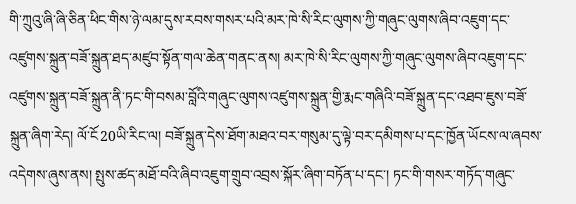གི་ཀྲུའུ་ཞི་ཞི་ཅིན་ཕིང་གིས་ཉེ་ལམ་དུས་རབས་གསར་པའི་མར་ཁེ་སི་རིང་ལུགས་ཀྱི་གཞུང་ལུགས་ཞིབ་འཇུག་དང་འཛུགས་སྐྲུན་བཟོ་སྐྲུན་ཐད་མཛུབ་སྟོན་གལ་ཆེན་གནང་ནས། མར་ཁེ་སི་རིང་ལུགས་ཀྱི་གཞུང་ལུགས་ཞིབ་འཇུག་དང་འཛུགས་སྐྲུན་བཟོ་སྐྲུན་ནི་ཏང་གི་བསམ་བློའི་གཞུང་ལུགས་འཛུགས་སྐྲུན་གྱི་རྨང་གཞིའི་བཟོ་སྐྲུན་དང་འཐབ་ཇུས་བཟོ་སྐྲུན་ཞིག་རེད། ལོ་ངོ20ཡི་རིང་ལ། བཟོ་སྐྲུན་དེས་ཐོག་མཐའ་བར་གསུམ་དུ་ལྟེ་བར་དམིགས་པ་དང་ཁྱོན་ཡོངས་ལ་ཞབས་འདེགས་ཞུས་ནས། སྤུས་ཚད་མཐོ་བའི་ཞིབ་འཇུག་གྲུབ་འབྲས་སྐོར་ཞིག་བཏོན་པ་དང་། ཏང་གི་གསར་གཏོད་གཞུང་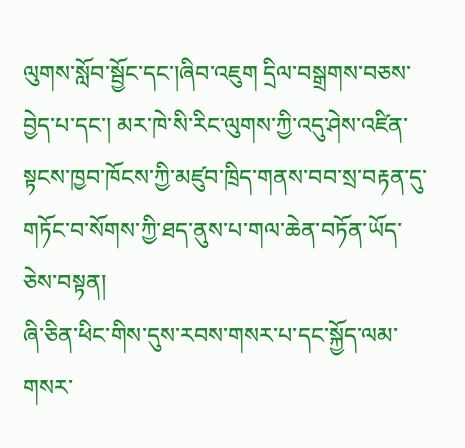ལུགས་སློབ་སྦྱོང་དང་།ཞིབ་འཇུག དྲིལ་བསྒྲགས་བཅས་བྱེད་པ་དང་། མར་ཁེ་སི་རིང་ལུགས་ཀྱི་འདུ་ཤེས་འཛིན་སྟངས་ཁྱབ་ཁོངས་ཀྱི་མཛུབ་ཁྲིད་གནས་བབ་སྲ་བརྟན་དུ་གཏོང་བ་སོགས་ཀྱི་ཐད་ནུས་པ་གལ་ཆེན་བཏོན་ཡོད་ཅེས་བསྟན།
ཞི་ཅིན་ཕིང་གིས་དུས་རབས་གསར་པ་དང་སྐྱོད་ལམ་གསར་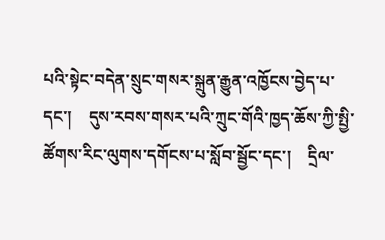པའི་སྟེང་བདེན་སྲུང་གསར་སྐྲུན་རྒྱུན་འཁྱོངས་བྱེད་པ་དང་།    དུས་རབས་གསར་པའི་ཀྲུང་གོའི་ཁྱད་ཆོས་ཀྱི་སྤྱི་ཚོགས་རིང་ལུགས་དགོངས་པ་སློབ་སྦྱོང་དང་།    དྲིལ་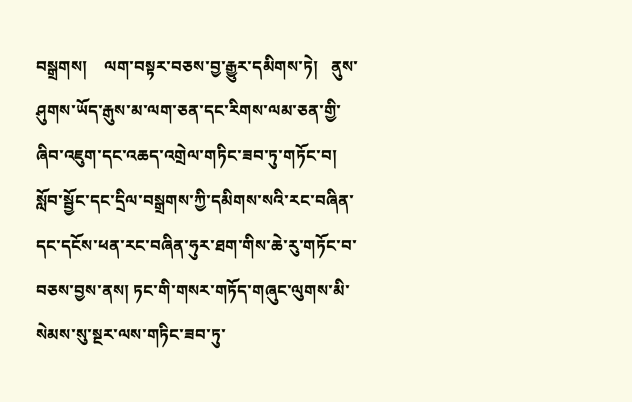བསྒྲགས།    ལག་བསྟར་བཅས་བྱ་རྒྱུར་དམིགས་ཏེ།   ནུས་ཤུགས་ཡོད་རྒུས་མ་ལག་ཅན་དང་རིགས་ལམ་ཅན་གྱི་ཞིབ་འཇུག་དང་འཆད་འགྲེལ་གཏིང་ཟབ་ཏུ་གཏོང་བ།    སློབ་སྦྱོང་དང་དྲིལ་བསྒྲགས་ཀྱི་དམིགས་སའི་རང་བཞིན་དང་དངོས་ཕན་རང་བཞིན་ཧུར་ཐག་གིས་ཆེ་རུ་གཏོང་བ་བཅས་བྱས་ནས། ཏང་གི་གསར་གཏོད་གཞུང་ལུགས་མི་སེམས་སུ་སྔར་ལས་གཏིང་ཟབ་ཏུ་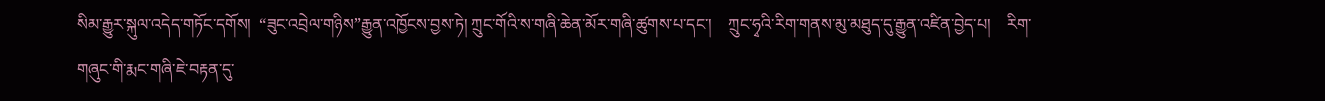སིམ་རྒྱུར་སྐུལ་འདེད་གཏོང་དགོས།  “ཟུང་འབྲེལ་གཉིས”རྒྱུན་འཁྱོངས་བྱས་ཏེ། ཀྲུང་གོའི་ས་གཞི་ཆེན་མོར་གཞི་ཚུགས་པ་དང་།    ཀྲུང་ཧྭའི་རིག་གནས་མུ་མཐུད་དུ་རྒྱུན་འཛིན་བྱེད་པ།    རིག་གཞུང་གི་རྨང་གཞི་ཇེ་བརྟན་དུ་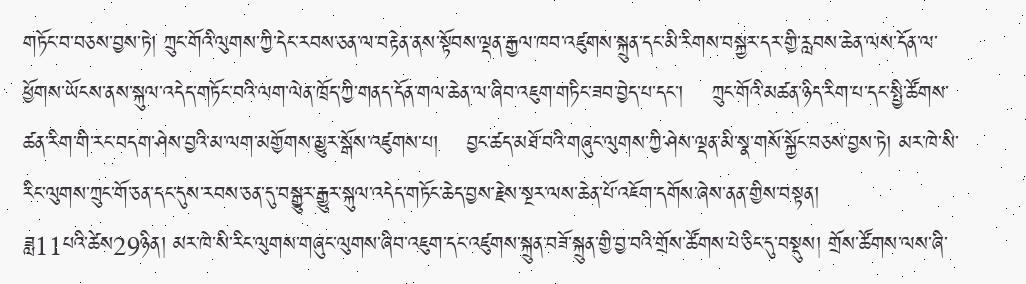གཏོང་བ་བཅས་བྱས་ཏེ། ཀྲུང་གོའི་ལུགས་ཀྱི་དེང་རབས་ཅན་ལ་བརྟེན་ནས་སྟོབས་ལྡན་རྒྱལ་ཁབ་འཛུགས་སྐྲུན་དང་མི་རིགས་བསྐྱར་དར་གྱི་རླབས་ཆེན་ལས་དོན་ལ་ཕྱོགས་ཡོངས་ནས་སྐུལ་འདེད་གཏོང་བའི་ལག་ལེན་ཁྲོད་ཀྱི་གནད་དོན་གལ་ཆེན་ལ་ཞིབ་འཇུག་གཏིང་ཟབ་བྱེད་པ་དང་།    ཀྲུང་གོའི་མཚན་ཉིད་རིག་པ་དང་སྤྱི་ཚོགས་ཚན་རིག་གི་རང་བདག་ཤེས་བྱའི་མ་ལག་མགྱོགས་མྱུར་སྒོས་འཛུགས་པ།    བྱང་ཚད་མཐོ་བའི་གཞུང་ལུགས་ཀྱི་ཤེས་ལྡན་མི་སྣ་གསོ་སྐྱོང་བཅས་བྱས་ཏེ། མར་ཁེ་སི་རིང་ལུགས་ཀྲུང་གོ་ཅན་དང་དུས་རབས་ཅན་དུ་བསྒྱུར་རྒྱུར་སྐུལ་འདེད་གཏོང་ཆེད་བྱས་རྗེས་སྔར་ལས་ཆེན་པོ་འཇོག་དགོས་ཞེས་ནན་གྱིས་བསྟན།
ཟླ11པའི་ཚེས29ཉིན། མར་ཁེ་སི་རིང་ལུགས་གཞུང་ལུགས་ཞིབ་འཇུག་དང་འཛུགས་སྐྲུན་བཟོ་སྐྲུན་གྱི་བྱ་བའི་གྲོས་ཚོགས་པེ་ཅིང་དུ་བསྡུས། གྲོས་ཚོགས་ལས་ཞི་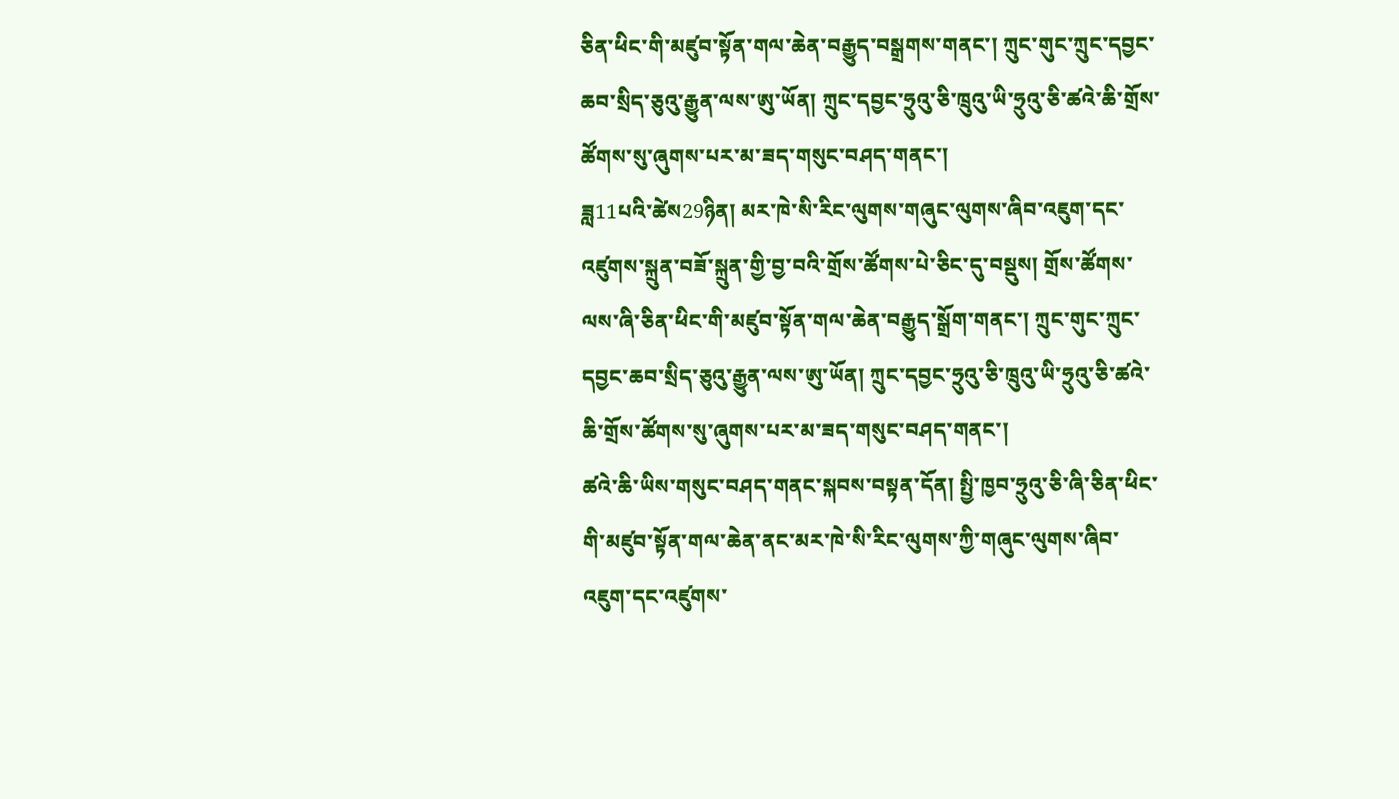ཅིན་ཕིང་གི་མཛུབ་སྟོན་གལ་ཆེན་བརྒྱུད་བསྒྲགས་གནང་། ཀྲུང་གུང་ཀྲུང་དབྱང་ཆབ་སྲིད་ཅུའུ་རྒྱུན་ལས་ཨུ་ཡོན། ཀྲུང་དབྱང་ཧྲུའུ་ཅི་ཁྲུའུ་ཡི་ཧྲུའུ་ཅི་ཚའེ་ཆི་གྲོས་ཚོགས་སུ་ཞུགས་པར་མ་ཟད་གསུང་བཤད་གནང་།
ཟླ11པའི་ཚེས29ཉིན། མར་ཁེ་སི་རིང་ལུགས་གཞུང་ལུགས་ཞིབ་འཇུག་དང་འཛུགས་སྐྲུན་བཟོ་སྐྲུན་གྱི་བྱ་བའི་གྲོས་ཚོགས་པེ་ཅིང་དུ་བསྡུས། གྲོས་ཚོགས་ལས་ཞི་ཅིན་ཕིང་གི་མཛུབ་སྟོན་གལ་ཆེན་བརྒྱུད་སྒྲོག་གནང་། ཀྲུང་གུང་ཀྲུང་དབྱང་ཆབ་སྲིད་ཅུའུ་རྒྱུན་ལས་ཨུ་ཡོན། ཀྲུང་དབྱང་ཧྲུའུ་ཅི་ཁྲུའུ་ཡི་ཧྲུའུ་ཅི་ཚའེ་ཆི་གྲོས་ཚོགས་སུ་ཞུགས་པར་མ་ཟད་གསུང་བཤད་གནང་།
ཚའེ་ཆི་ཡིས་གསུང་བཤད་གནང་སྐབས་བསྟན་དོན། སྤྱི་ཁྱབ་ཧྲུའུ་ཅི་ཞི་ཅིན་ཕིང་གི་མཛུབ་སྟོན་གལ་ཆེན་ནང་མར་ཁེ་སི་རིང་ལུགས་ཀྱི་གཞུང་ལུགས་ཞིབ་འཇུག་དང་འཛུགས་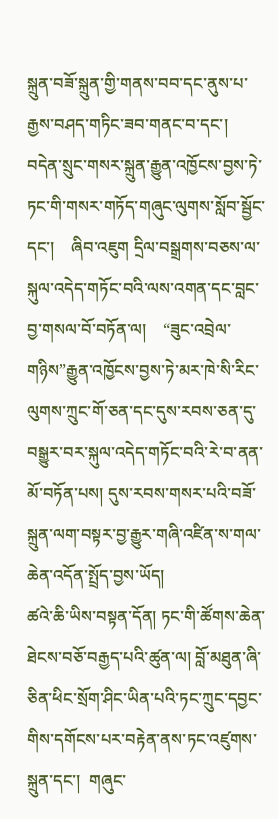སྐྲུན་བཟོ་སྐྲུན་གྱི་གནས་བབ་དང་ནུས་པ་རྒྱས་བཤད་གཏིང་ཟབ་གནང་བ་དང་།   བདེན་སྲུང་གསར་སྐྲུན་རྒྱུན་འཁྱོངས་བྱས་ཏེ་ཏང་གི་གསར་གཏོད་གཞུང་ལུགས་སློབ་སྦྱོང་དང་།    ཞིབ་འཇུག དྲིལ་བསྒྲགས་བཅས་ལ་སྐུལ་འདེད་གཏོང་བའི་ལས་འགན་དང་བླང་བྱ་གསལ་བོ་བཏོན་ལ།    “ཟུང་འབྲེལ་གཉིས”རྒྱུན་འཁྱོངས་བྱས་ཏེ་མར་ཁེ་སི་རིང་ལུགས་ཀྲུང་གོ་ཅན་དང་དུས་རབས་ཅན་དུ་བསྒྱུར་བར་སྐུལ་འདེད་གཏོང་བའི་རེ་བ་ནན་མོ་བཏོན་པས། དུས་རབས་གསར་པའི་བཟོ་སྐྲུན་ལག་བསྟར་བྱ་རྒྱུར་གཞི་འཛིན་ས་གལ་ཆེན་འདོན་སྤྲོད་བྱས་ཡོད།
ཚའེ་ཆི་ཡིས་བསྟན་དོན། ཏང་གི་ཚོགས་ཆེན་ཐེངས་བཅོ་བརྒྱད་པའི་ཚུན་ལ། བློ་མཐུན་ཞི་ཅིན་ཕིང་སྲོག་ཤིང་ཡིན་པའི་ཏང་ཀྲུང་དབྱང་གིས་དགོངས་པར་བརྟེན་ནས་ཏང་འཛུགས་སྐྲུན་དང་།  གཞུང་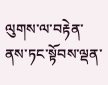ལུགས་ལ་བརྟེན་ནས་ཏང་སྟོབས་ལྡན་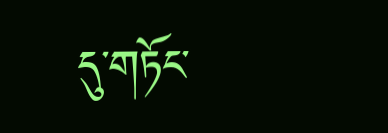དུ་གཏོང་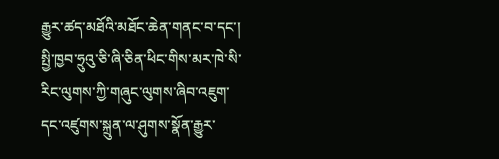རྒྱུར་ཚད་མཐོའི་མཐོང་ཆེན་གནང་བ་དང་།    སྤྱི་ཁྱབ་ཧྲུའུ་ཅི་ཞི་ཅིན་ཕིང་གིས་མར་ཁེ་སི་རིང་ལུགས་ཀྱི་གཞུང་ལུགས་ཞིབ་འཇུག་དང་འཛུགས་སྐྲུན་ལ་ཤུགས་སྣོན་རྒྱུར་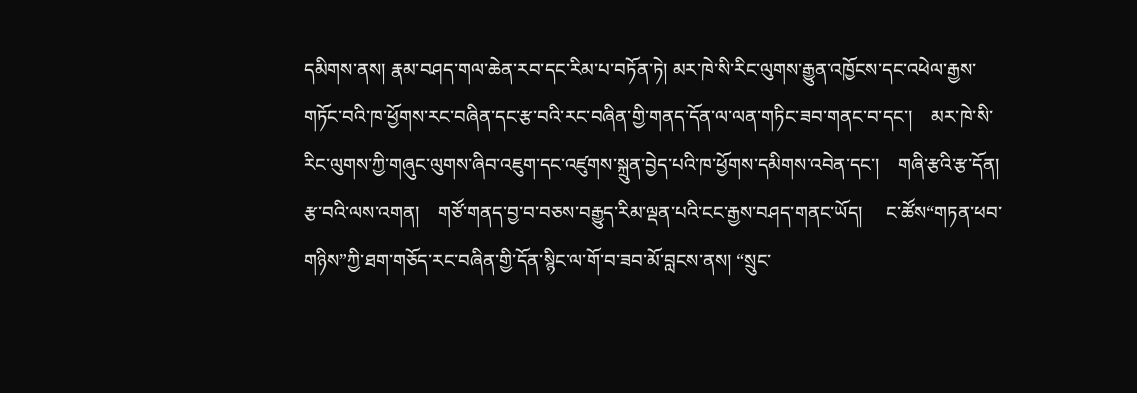དམིགས་ནས། རྣམ་བཤད་གལ་ཆེན་རབ་དང་རིམ་པ་བཏོན་ཏེ། མར་ཁེ་སི་རིང་ལུགས་རྒྱུན་འཁྱོངས་དང་འཕེལ་རྒྱས་གཏོང་བའི་ཁ་ཕྱོགས་རང་བཞིན་དང་རྩ་བའི་རང་བཞིན་གྱི་གནད་དོན་ལ་ལན་གཏིང་ཟབ་གནང་བ་དང་།    མར་ཁེ་སི་རིང་ལུགས་ཀྱི་གཞུང་ལུགས་ཞིབ་འཇུག་དང་འཛུགས་སྐྲུན་བྱེད་པའི་ཁ་ཕྱོགས་དམིགས་འབེན་དང་།    གཞི་རྩའི་རྩ་དོན།    རྩ་བའི་ལས་འགན།    གཙོ་གནད་བྱ་བ་བཅས་བརྒྱུད་རིམ་ལྡན་པའི་ངང་རྒྱས་བཤད་གནང་ཡོད།     ང་ཚོས“གཏན་ཕབ་གཉིས”ཀྱི་ཐག་གཅོད་རང་བཞིན་གྱི་དོན་སྙིང་ལ་གོ་བ་ཟབ་མོ་བླངས་ནས། “སྲུང་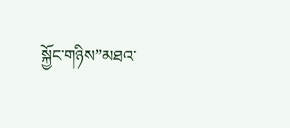སྐྱོང་གཉིས”མཐའ་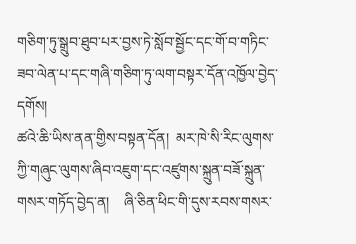གཅིག་ཏུ་སྒྲུབ་ཐུབ་པར་བྱས་ཏེ་སློབ་སྦྱོང་དང་གོ་བ་གཏིང་ཟབ་ལེན་པ་དང་གཞི་གཅིག་ཏུ་ལག་བསྟར་དོན་འཁྱོལ་བྱེད་དགོས།
ཚའེ་ཆི་ཡིས་ནན་གྱིས་བསྟན་དོན།  མར་ཁེ་སི་རིང་ལུགས་ཀྱི་གཞུང་ལུགས་ཞིབ་འཇུག་དང་འཛུགས་སྐྲུན་བཟོ་སྐྲུན་གསར་གཏོད་བྱེད་ན།    ཞི་ཅིན་ཕིང་གི་དུས་རབས་གསར་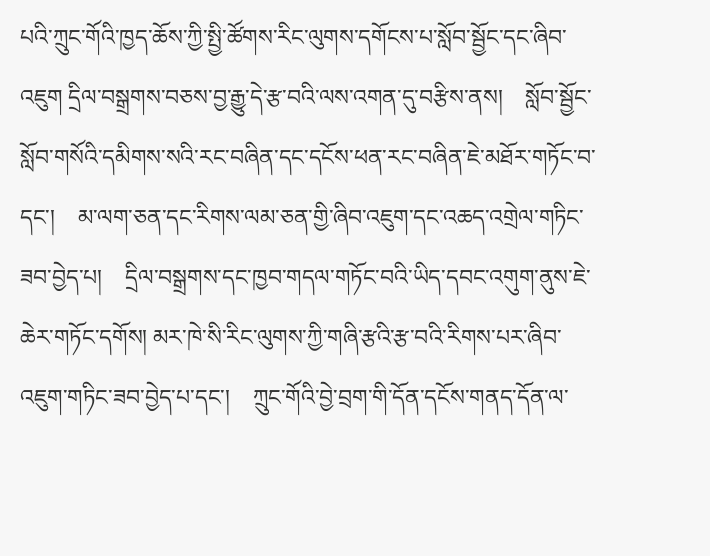པའི་ཀྲུང་གོའི་ཁྱད་ཆོས་ཀྱི་སྤྱི་ཚོགས་རིང་ལུགས་དགོངས་པ་སློབ་སྦྱོང་དང་ཞིབ་འཇུག དྲིལ་བསྒྲགས་བཅས་བྱ་རྒྱུ་དེ་རྩ་བའི་ལས་འགན་དུ་བརྩིས་ནས།    སློབ་སྦྱོང་སློབ་གསོའི་དམིགས་སའི་རང་བཞིན་དང་དངོས་ཕན་རང་བཞིན་ཇེ་མཐོར་གཏོང་བ་དང་།    མ་ལག་ཅན་དང་རིགས་ལམ་ཅན་གྱི་ཞིབ་འཇུག་དང་འཆད་འགྲེལ་གཏིང་ཟབ་བྱེད་པ།    དྲིལ་བསྒྲགས་དང་ཁྱབ་གདལ་གཏོང་བའི་ཡིད་དབང་འགུག་ནུས་ཇེ་ཆེར་གཏོང་དགོས། མར་ཁེ་སི་རིང་ལུགས་ཀྱི་གཞི་རྩའི་རྩ་བའི་རིགས་པར་ཞིབ་འཇུག་གཏིང་ཟབ་བྱེད་པ་དང་།    ཀྲུང་གོའི་བྱེ་བྲག་གི་དོན་དངོས་གནད་དོན་ལ་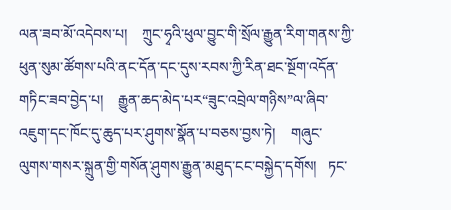ལན་ཟབ་མོ་འདེབས་པ།    ཀྲུང་ཧྭའི་ཕུལ་བྱུང་གི་སྲོལ་རྒྱུན་རིག་གནས་ཀྱི་ཕུན་སུམ་ཚོགས་པའི་ནང་དོན་དང་དུས་རབས་ཀྱི་རིན་ཐང་སྔོག་འདོན་གཏིང་ཟབ་བྱེད་པ།    རྒྱུན་ཆད་མེད་པར“ཟུང་འབྲེལ་གཉིས”ལ་ཞིབ་འཇུག་དང་ཁོང་དུ་ཆུད་པར་ཤུགས་སྣོན་པ་བཅས་བྱས་ཏེ།    གཞུང་ལུགས་གསར་སྐྲུན་གྱི་གསོན་ཤུགས་རྒྱུན་མཐུད་ངང་བསྐྱེད་དགོས།   ཏང་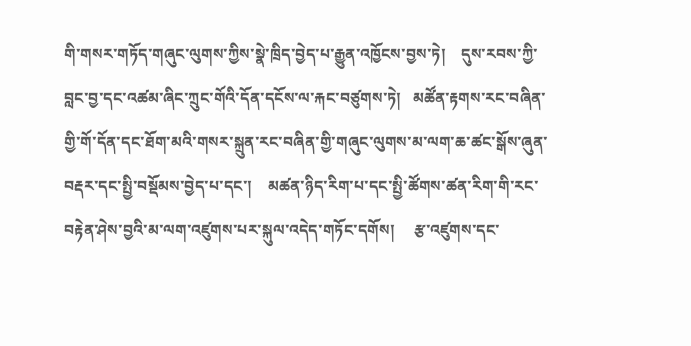གི་གསར་གཏོད་གཞུང་ལུགས་ཀྱིས་སྣེ་ཁྲིད་བྱེད་པ་རྒྱུན་འཁྱོངས་བྱས་ཏེ།    དུས་རབས་ཀྱི་བླང་བྱ་དང་འཚམ་ཞིང་ཀྲུང་གོའི་དོན་དངོས་ལ་རྐང་བཙུགས་ཏེ།   མཚོན་རྟགས་རང་བཞིན་གྱི་གོ་དོན་དང་ཐོག་མའི་གསར་སྐྲུན་རང་བཞིན་གྱི་གཞུང་ལུགས་མ་ལག་ཆ་ཚང་སྒོས་ཞུན་བརྡར་དང་སྤྱི་བསྡོམས་བྱེད་པ་དང་།    མཚན་ཉིད་རིག་པ་དང་སྤྱི་ཚོགས་ཚན་རིག་གི་རང་བརྟེན་ཤེས་བྱའི་མ་ལག་འཛུགས་པར་སྐུལ་འདེད་གཏོང་དགོས།     རྩ་འཛུགས་དང་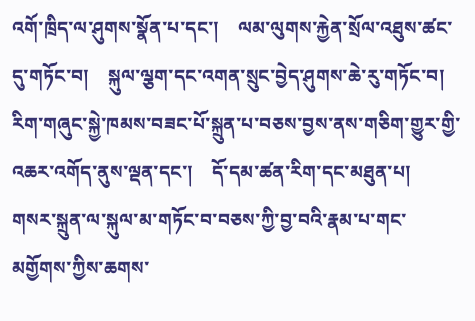འགོ་ཁྲིད་ལ་ཤུགས་སྣོན་པ་དང་།    ལམ་ལུགས་རྐྱེན་སྲོལ་འཐུས་ཚང་དུ་གཏོང་བ།    སྐུལ་ལྕག་དང་འགན་སྲུང་བྱེད་ཤུགས་ཆེ་རུ་གཏོང་བ།    རིག་གཞུང་སྐྱེ་ཁམས་བཟང་པོ་སྐྲུན་པ་བཅས་བྱས་ནས་གཅིག་གྱུར་གྱི་འཆར་འགོད་ནུས་ལྡན་དང་།    དོ་དམ་ཚན་རིག་དང་མཐུན་པ།    གསར་སྐྲུན་ལ་སྐུལ་མ་གཏོང་བ་བཅས་ཀྱི་བྱ་བའི་རྣམ་པ་གང་མགྱོགས་ཀྱིས་ཆགས་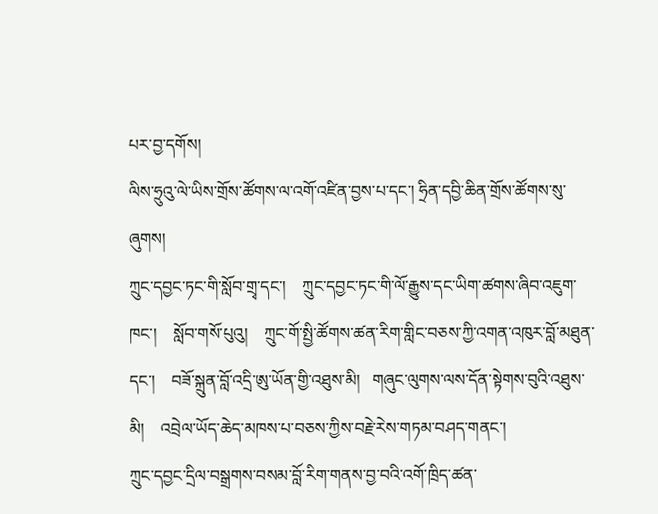པར་བྱ་དགོས།
ལིས་ཧྲུའུ་ལེ་ཡིས་གྲོས་ཚོགས་ལ་འགོ་འཛིན་བྱས་པ་དང་། ཧྲིན་དབྱི་ཆིན་གྲོས་ཚོགས་སུ་ཞུགས།
ཀྲུང་དབྱང་ཏང་གི་སློབ་གྲྭ་དང་།    ཀྲུང་དབྱང་ཏང་གི་ལོ་རྒྱུས་དང་ཡིག་ཚགས་ཞིབ་འཇུག་ཁང་།    སློབ་གསོ་པུའུ།    ཀྲུང་གོ་སྤྱི་ཚོགས་ཚན་རིག་གླིང་བཅས་ཀྱི་འགན་འཁུར་བློ་མཐུན་དང་།    བཟོ་སྐྲུན་བློ་འདྲི་ཨུ་ཡོན་གྱི་འཐུས་མི།   གཞུང་ལུགས་ལས་དོན་སྟེགས་བུའི་འཐུས་མི།    འབྲེལ་ཡོད་ཆེད་མཁས་པ་བཅས་ཀྱིས་བརྗེ་རེས་གཏམ་བཤད་གནང་།
ཀྲུང་དབྱང་དྲིལ་བསྒྲགས་བསམ་བློ་རིག་གནས་བྱ་བའི་འགོ་ཁྲིད་ཚན་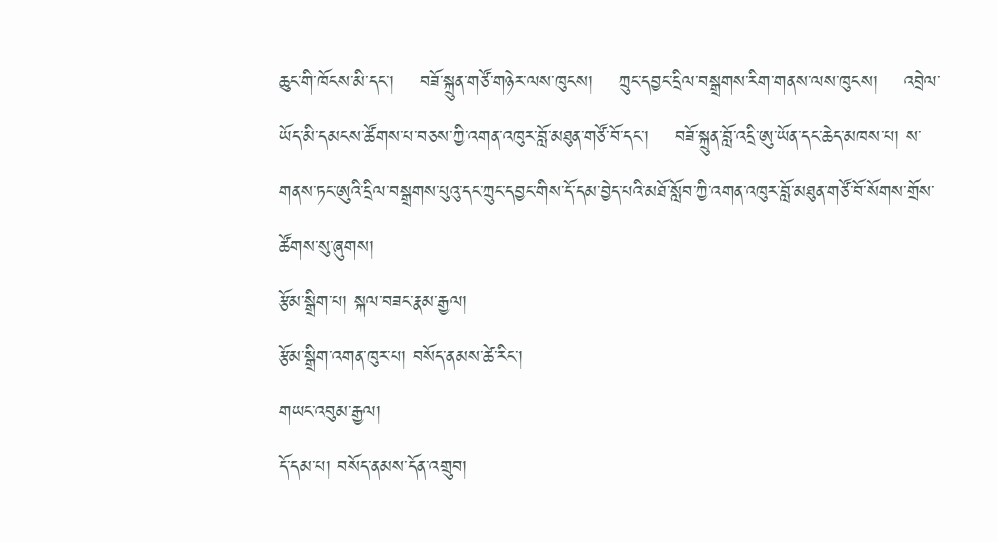ཆུང་གི་ཁོངས་མི་དང་།    བཟོ་སྐྲུན་གཙོ་གཉེར་ལས་ཁུངས།    ཀྲུང་དབྱང་དྲིལ་བསྒྲགས་རིག་གནས་ལས་ཁུངས།    འབྲེལ་ཡོད་མི་དམངས་ཚོགས་པ་བཅས་ཀྱི་འགན་འཁུར་བློ་མཐུན་གཙོ་བོ་དང་།    བཟོ་སྐྲུན་བློ་འདྲི་ཨུ་ཡོན་དང་ཆེད་མཁས་པ། ས་གནས་ཏང་ཨུའི་དྲིལ་བསྒྲགས་པུའུ་དང་ཀྲུང་དབྱང་གིས་དོ་དམ་བྱེད་པའི་མཐོ་སློབ་ཀྱི་འགན་འཁུར་བློ་མཐུན་གཙོ་བོ་སོགས་གྲོས་ཚོགས་སུ་ཞུགས།
རྩོམ་སྒྲིག་པ། སྐལ་བཟང་རྣམ་རྒྱལ།
རྩོམ་སྒྲིག་འགན་ཁུར་པ། བསོད་ནམས་ཚེ་རིང་།
གཡང་འབུམ་རྒྱལ།
དོ་དམ་པ། བསོད་ནམས་དོན་འགྲུབ།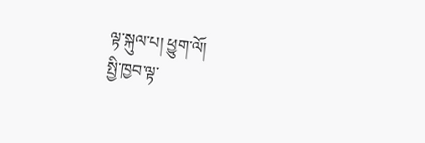ལྟ་སྐུལ་པ། ཕྱུག་ལོ།
སྤྱི་ཁྱབ་ལྟ་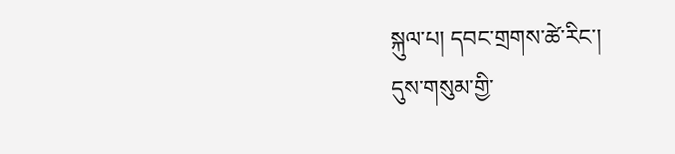སྐུལ་པ། དབང་གྲགས་ཚེ་རིང་།
དུས་གསུམ་གྱི་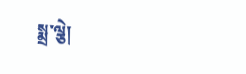སྨྲ་ལྕེ།